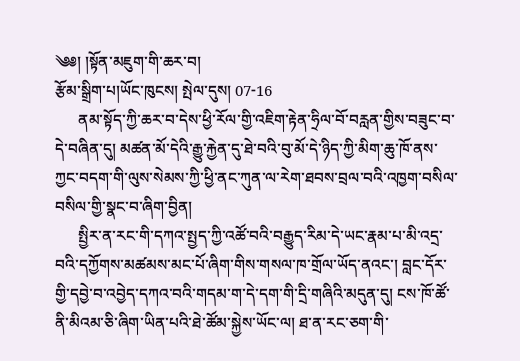༄༅། །སྟོན་མཇུག་གི་ཆར་བ།
རྩོམ་སྒྲིག་པ།ཡོང་ཁུངས། སྤེལ་དུས། 07-16
      ནམ་སྟོད་ཀྱི་ཆར་བ་དེས་ཕྱི་རོལ་གྱི་འཇིག་རྟེན་ཧྲིལ་བོ་བརླན་གྱིས་བཟུང་བ་དེ་བཞིན་དུ། མཚན་མོ་དེའི་རྒྱུ་རྐྱེན་དུ་ཐེ་བའི་བུ་མོ་དེ་ཉིད་ཀྱི་མིག་ཆུ་ཁོ་ནས་ཀྱང་བདག་གི་ལུས་སེམས་ཀྱི་ཕྱི་ནང་ཀུན་ལ་རེག་ཐབས་བྲལ་བའི་འཁྱག་བསིལ་བསིལ་གྱི་སྣང་བ་ཞིག་བྱིན།
      སྤྱིར་ན་རང་གི་དཀའ་སྤྱད་ཀྱི་འཚོ་བའི་བརྒྱུད་རིམ་དེ་ཡང་རྣམ་པ་མི་འདྲ་བའི་དཀྱོགས་མཚམས་མང་པོ་ཞིག་གིས་གསལ་ཁ་གྲོལ་ཡོད་ནའང་། བླང་དོར་གྱི་དབྱེ་བ་འབྱེད་དཀའ་བའི་གདམ་ག་དེ་དག་གི་དྲི་གཞིའི་མདུན་དུ། ངས་ཁོ་ཚོ་ནི་མིའམ་ཅི་ཞིག་ཡིན་པའི་ཐེ་ཚོམ་སྐྱེས་ཡོང་ལ། ཐ་ན་རང་ཅག་གི་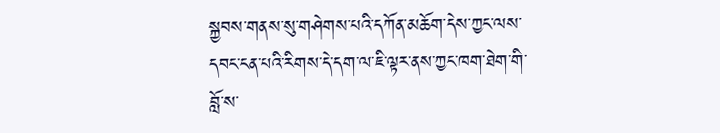སྐྱབས་གནས་སུ་གཤེགས་པའི་དཀོན་མཆོག་དེས་ཀྱང་ལས་དབང་ངན་པའི་རིགས་དེ་དག་ལ་ཇི་ལྟར་ནས་ཀྱང་ཁག་ཐེག་གི་བློ་ས་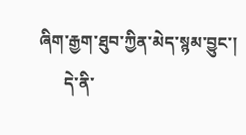ཞིག་རྒྱག་ཐུབ་ཀྱིན་མེད་སྙམ་བྱུང་།
      དེ་ནི་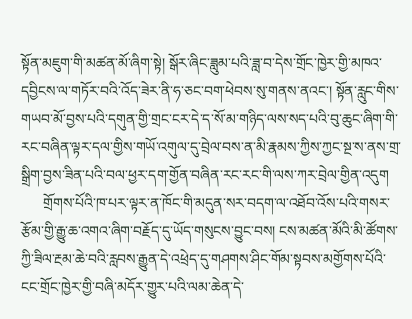སྟོན་མཇུག་གི་མཚན་མོ་ཞིག་སྟེ། སྒོར་ཞིང་ཟླུམ་པའི་ཟླ་བ་དེས་གྲོང་ཁྱེར་གྱི་མཁའ་དབྱིངས་ལ་གཏོར་བའི་འོད་ཟེར་ནི་ཧ་ཅང་བག་ཕེབས་སུ་གནས་ནའང་། སྟོན་རླུང་གིས་གཡབ་མོ་བྱས་པའི་དགུན་གྱི་གྲང་ངར་དེ་ད་སོ་མ་གཉིད་ལས་སད་པའི་བུ་ཆུང་ཞིག་གི་རང་བཞིན་ལྟར་དལ་གྱིས་གཡོ་འགུལ་དུ་བྲེལ་བས་ན་མི་རྣམས་ཀྱིས་ཀྱང་སྔ་ས་ནས་གྲ་སྒྲིག་བྱས་ཟིན་པའི་བལ་ཕྱར་དག་གྱོན་བཞིན་རང་རང་གི་ལས་ཀར་བྲེལ་གྱིན་འདུག
      གྲོགས་པོའི་ཁ་པར་ལྟར་ན་ཁོང་གི་མདུན་སར་བདག་ལ་འཐོབ་འོས་པའི་གསར་རྩོམ་གྱི་རྒྱུ་ཆ་འགའ་ཞིག་བརྗོད་དུ་ཡོད་གསུངས་བྱུང་བས། ངས་མཚན་མོའི་མི་ཚོགས་ཀྱི་ཟིལ་རྔམ་ཆེ་བའི་རླབས་རྒྱུན་དེ་འཕྲེད་དུ་གཤགས་ཤིང་གོམ་སྟབས་མགྱོགས་པོའི་ངང་གྲོང་ཁྱེར་གྱི་བཞི་མདོར་གྱུར་པའི་ལམ་ཆེན་དེ་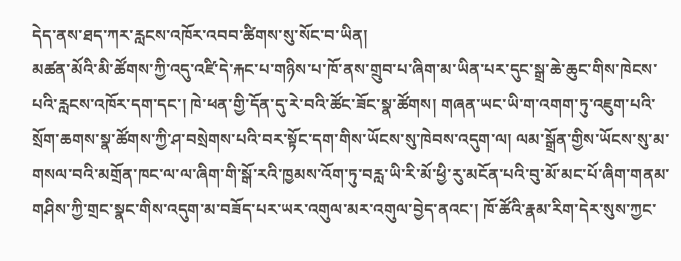དེད་ནས་ཐད་ཀར་རླངས་འཁོར་འབབ་ཚིགས་སུ་སོང་བ་ཡིན།
མཚན་མོའི་མི་ཚོགས་ཀྱི་འདུ་འཛི་དེ་རྐང་པ་གཉིས་པ་ཁོ་ནས་གྲུབ་པ་ཞིག་མ་ཡིན་པར་དུང་སྒྲ་ཆེ་ཆུང་གིས་ཁེངས་པའི་རླངས་འཁོར་དག་དང་། ཁེ་ཕན་གྱི་དོན་དུ་རེ་བའི་ཚོང་ཟོང་སྣ་ཚོགས། གཞན་ཡང་ཡི་ག་འགག་ཏུ་འཇུག་པའི་སྲོག་ཆགས་སྣ་ཚོགས་ཀྱི་ཤ་བསྲེགས་པའི་བར་སྟོང་དག་གིས་ཡོངས་སུ་ཁེབས་འདུག་ལ། ལམ་སྒྲོན་གྱིས་ཡོངས་སུ་མ་གསལ་བའི་མགྲོན་ཁང་ལ་ལ་ཞིག་གི་སྒོ་རའི་ཁྱམས་འོག་ཏུ་བརླ་ཡི་རི་མོ་ཕྱི་རུ་མངོན་པའི་བུ་མོ་མང་པོ་ཞིག་གནམ་གཤིས་ཀྱི་གྲང་སྣང་གིས་འདུག་མ་བཟོད་པར་ཡར་འགུལ་མར་འགུལ་བྱེད་ནའང་། ཁོ་ཚོའི་རྣམ་རིག་དེར་སུས་ཀྱང་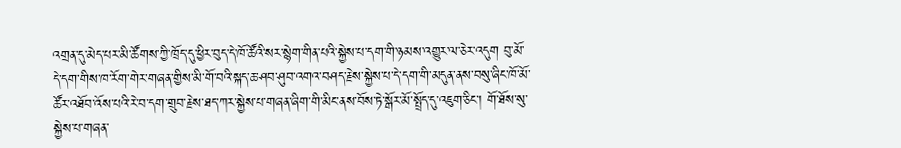འགྲན་དུ་མེད་པར་མི་ཚོགས་ཀྱི་ཁྲོད་དུ་ཕྱིར་བུད་དེ་ཁོ་ཚོའི་སར་སྙེག་གིན་པའི་སྐྱེས་པ་དག་གི་ཉམས་འགྱུར་ལ་ཅེར་འདུག བུ་མོ་དེ་དག་གིས་ཁ་རོག་གེར་གཞན་གྱིས་མི་གོ་བའི་སྐད་ཆ་ཤབ་ཤུབ་འགའ་བཤད་རྗེས་སྐྱེས་པ་དེ་དག་གི་མདུན་ནས་བསུ་ཞིང་ཁོ་མོ་ཚོར་འཐོབ་འོས་པའི་རེ་བ་དག་གྲུབ་རྗེས་ཐད་ཀར་སྐྱེས་པ་གཞན་ཞིག་གི་མིང་ནས་བོས་ཏེ་སྒོར་མོ་སྤྲོད་དུ་འཇུག་ཅིང་། གོ་ཐོས་སུ་སྐྱེས་པ་གཞན་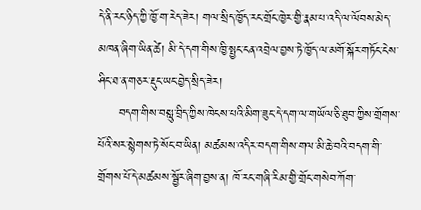དེ་ནི་རང་ཉིད་ཀྱི་ཁྱོ་ག་རེད་ཟེར། གལ་སྲིད་ཁྱོད་རང་གྲོང་ཁྱེར་གྱི་རྣམ་པ་འདི་ལ་ལོབས་མེད་མཁན་ཞིག་ཡིན་ཚེ། མི་དེ་དག་གིས་ཁྱི་སྤྱང་ངན་འབྲེལ་བྱས་ཏེ་ཁྱོད་ལ་མགོ་སྐོར་གཏོང་ངེས་ཤིང་ཐ་ན་གཅར་རྡུང་ཡང་བྱེད་སྲིད་ཟེར།
     བདག་གིས་བསླུ་བྲིད་ཀྱིས་ཁེངས་པའི་མིག་ཟུང་དེ་དག་ལ་གཡོལ་ཅི་ཐུབ་ཀྱིས་གྲོགས་པོའི་སར་སྙེགས་ཏེ་སོང་བ་ཡིན། མཚམས་འདིར་བདག་གིས་གལ་མི་ཆེ་བའི་བདག་གི་གྲོགས་པོ་དེ་མཚམས་སྦྱོར་ཞིག་བྱས་ན། ཁོ་རང་གཞི་རིམ་གྱི་གྲོང་གསེབ་ཀོག་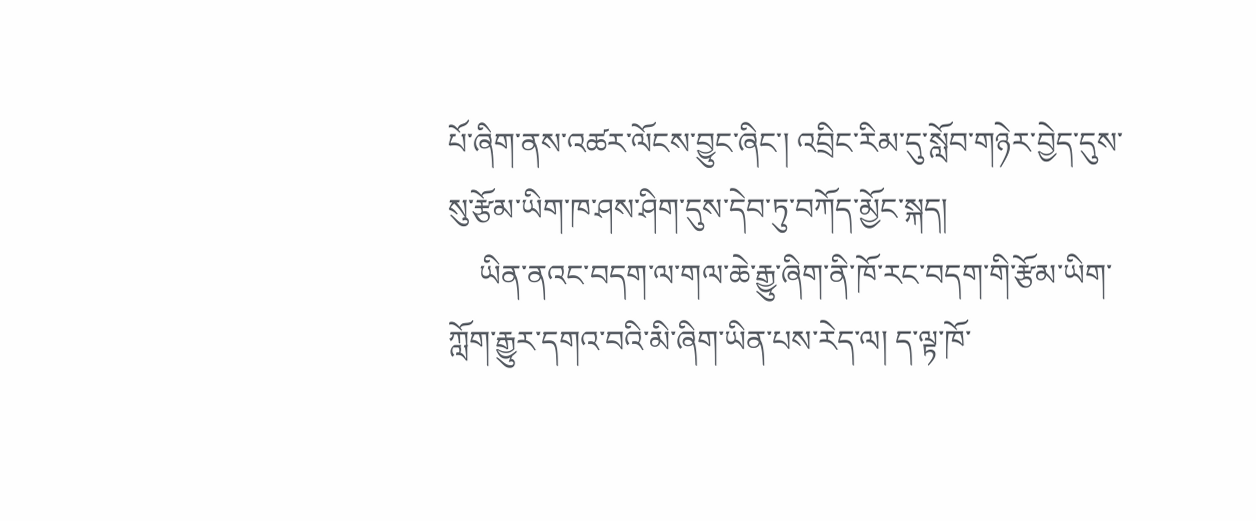པོ་ཞིག་ནས་འཚར་ལོངས་བྱུང་ཞིང་། འབྲིང་རིམ་དུ་སློབ་གཉེར་བྱེད་དུས་སུ་རྩོམ་ཡིག་ཁ་ཤས་ཤིག་དུས་དེབ་ཏུ་བཀོད་མྱོང་སྐད།
    ཡིན་ནའང་བདག་ལ་གལ་ཆེ་རྒྱུ་ཞིག་ནི་ཁོ་རང་བདག་གི་རྩོམ་ཡིག་ཀློག་རྒྱུར་དགའ་བའི་མི་ཞིག་ཡིན་པས་རེད་ལ། ད་ལྟ་ཁོ་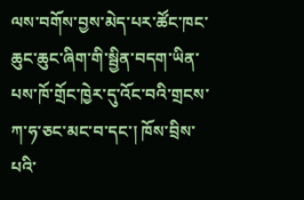ལས་བགོས་བྱས་མེད་པར་ཚོང་ཁང་ཆུང་ཆུང་ཞིག་གི་སྦྱིན་བདག་ཡིན་པས་ཁོ་གྲོང་ཁྱེར་དུ་འོང་བའི་གྲངས་ཀ་ཧ་ཅང་མང་བ་དང་། ཁོས་བྲིས་པའི་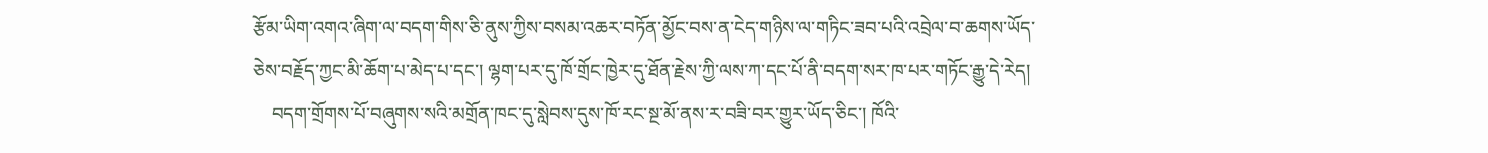རྩོམ་ཡིག་འགའ་ཞིག་ལ་བདག་གིས་ཅི་ནུས་ཀྱིས་བསམ་འཆར་བཏོན་མྱོང་བས་ན་ངེད་གཉིས་ལ་གཏིང་ཟབ་པའི་འབྲེལ་བ་ཆགས་ཡོད་ཅེས་བརྗོད་ཀྱང་མི་ཆོག་པ་མེད་པ་དང་། ལྷག་པར་དུ་ཁོ་གྲོང་ཁྱེར་དུ་ཐོན་རྗེས་ཀྱི་ལས་ཀ་དང་པོ་ནི་བདག་སར་ཁ་པར་གཏོང་རྒྱུ་དེ་རེད།
    བདག་གྲོགས་པོ་བཞུགས་སའི་མགྲོན་ཁང་དུ་སླེབས་དུས་ཁོ་རང་སྔ་མོ་ནས་ར་བཟི་བར་གྱུར་ཡོད་ཅིང་། ཁོའི་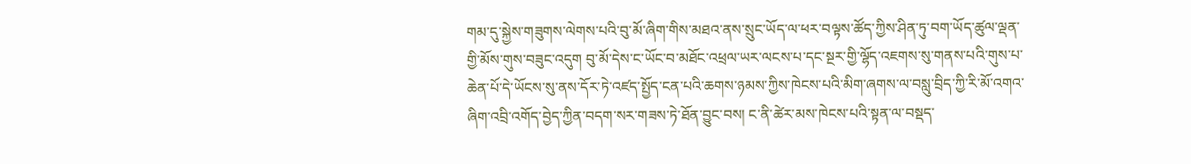གམ་དུ་སྐྱེས་གཟུགས་ལེགས་པའི་བུ་མོ་ཞིག་གིས་མཐའ་ནས་སྲུང་ཡོད་ལ་ཕར་བལྟས་ཚོད་ཀྱིས་ཤིན་ཏུ་བག་ཡོད་ཚུལ་ལྡན་གྱི་མོས་གུས་བཟུང་འདུག བུ་མོ་དེས་ང་ཡོང་བ་མཐོང་འཕྲལ་ཡར་ལངས་པ་དང་སྔར་གྱི་ལྷོད་འཇགས་སུ་གནས་པའི་གུས་པ་ཆེན་པོ་དེ་ཡོངས་སུ་ནས་དོར་ཏེ་འཛད་སྤྱོད་ངན་པའི་ཆགས་ཉམས་ཀྱིས་ཁེངས་པའི་མིག་ཞགས་ལ་བསླུ་བྲིད་ཀྱི་རི་མོ་འགའ་ཞིག་འབྲི་འགོད་བྱེད་ཀྱིན་བདག་སར་གཟས་ཏེ་ཐོན་བྱུང་བས། ང་ནི་ཚེར་མས་ཁེངས་པའི་སྟན་ལ་བསྡད་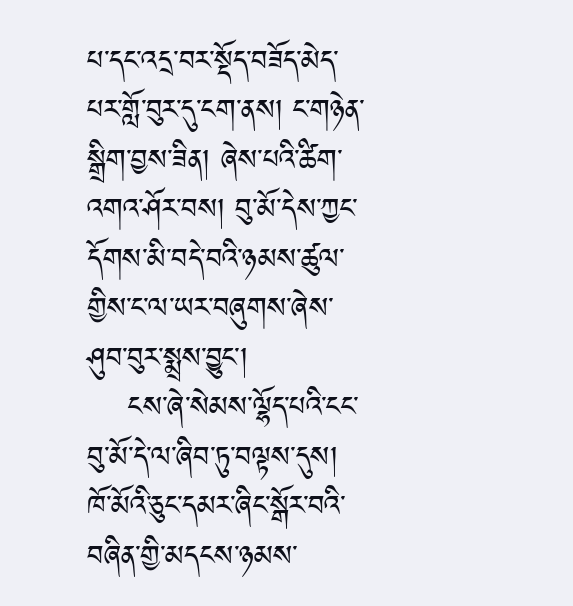པ་དང་འདྲ་བར་སྡོད་བཟོད་མེད་པར་གློ་བུར་དུ་ངག་ནས། ང་གཉེན་སྒྲིག་བྱས་ཟིན། ཞེས་པའི་ཚིག་འགའ་ཤོར་བས། བུ་མོ་དེས་ཀྱང་དོགས་མི་བདེ་བའི་ཉམས་ཚུལ་གྱིས་ང་ལ་ཡར་བཞུགས་ཞེས་ཤུབ་བུར་སྨྲས་བྱུང་།
    ངས་ཞེ་སེམས་ལྷོད་པའི་ངང་བུ་མོ་དེ་ལ་ཞིབ་ཏུ་བལྟས་དུས། ཁོ་མོའི་ཅུང་དམར་ཞིང་སྒོར་བའི་བཞིན་གྱི་མདངས་ཉམས་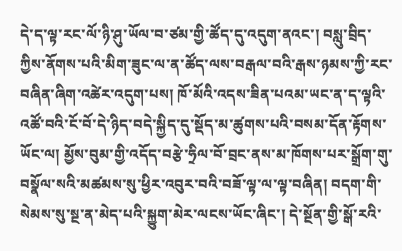དེ་ད་ལྟ་རང་ལོ་ཉི་ཤུ་ཡོལ་བ་ཙམ་གྱི་ཚོད་དུ་འདུག་ནའང་། བསླུ་བྲིད་ཀྱིས་ནོགས་པའི་མིག་ཟུང་ལ་ན་ཚོད་ལས་བརྒལ་བའི་རྒས་ཉམས་ཀྱི་རང་བཞིན་ཞིག་འཚེར་འདུག་པས། ཁོ་མོའི་འདས་ཟིན་པའམ་ཡང་ན་ད་ལྟའི་འཚོ་བའི་ངོ་བོ་དེ་ཉིད་བདེ་སྐྱིད་དུ་སྡོད་མ་ཚུགས་པའི་བསམ་དོན་རྟོགས་ཡོང་ལ། མྱོས་བུམ་གྱི་འདོད་བརྩེ་ཧྲིལ་བོ་བྲང་ནས་མ་ཁོགས་པར་སྒྲོག་གུ་བསྣོལ་སའི་མཚམས་སུ་ཕྱིར་འབུར་བའི་བཟོ་ལྟ་ལ་ལྟ་བཞིན། བདག་གི་སེམས་སུ་སྔ་ན་མེད་པའི་སྐྱུག་མེར་ལངས་ཡོང་ཞིང་། དེ་སྔོན་གྱི་སྒོ་རའི་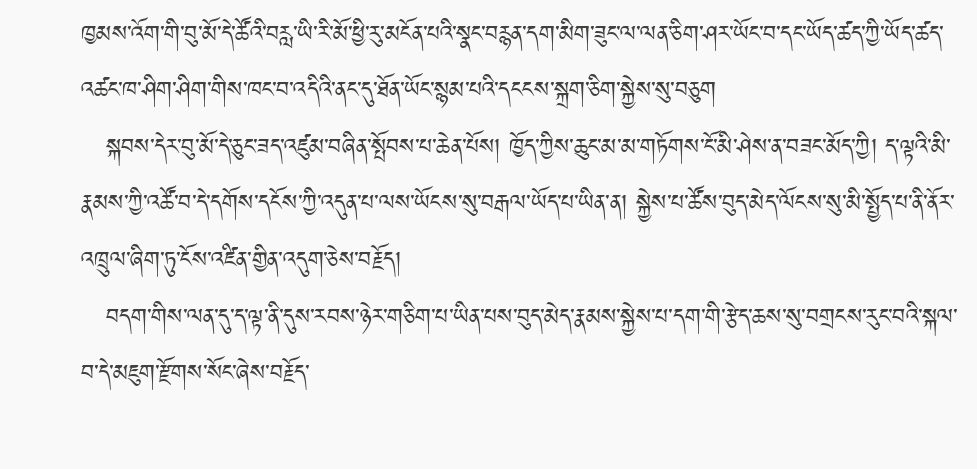ཁྱམས་འོག་གི་བུ་མོ་དེ་ཚོའི་བརླ་ཡི་རི་མོ་ཕྱི་རུ་མངོན་པའི་སྣང་བརྙན་དག་མིག་ཟུང་ལ་ལན་ཅིག་ཤར་ཡོང་བ་དང་ཡོད་ཚད་ཀྱི་ཡོད་ཚད་འཚང་ཁ་ཤིག་ཤིག་གིས་ཁང་བ་འདིའི་ནང་དུ་ཐོན་ཡོང་སྙམ་པའི་དངངས་སྐྲག་ཅིག་སྐྱེས་སུ་བཅུག
   སྐབས་དེར་བུ་མོ་དེ་ཅུང་ཟད་འཛུམ་བཞིན་སྤོབས་པ་ཆེན་པོས། ཁྱོད་ཀྱིས་ཆུང་མ་མ་གཏོགས་ངོ་མི་ཤེས་ན་བཟང་མོད་ཀྱི། ད་ལྟའི་མི་རྣམས་ཀྱི་འཚོ་བ་དེ་དགོས་དངོས་ཀྱི་འདུན་པ་ལས་ཡོངས་སུ་བརྒལ་ཡོད་པ་ཡིན་ན། སྐྱེས་པ་ཚོས་བུད་མེད་ལོངས་སུ་མི་སྤྱོད་པ་ནི་ནོར་འཁྲུལ་ཞིག་ཏུ་ངོས་འཛིན་གྱིན་འདུག་ཅེས་བརྗོད།
   བདག་གིས་ལན་དུ་ད་ལྟ་ནི་དུས་རབས་ཉེར་གཅིག་པ་ཡིན་པས་བུད་མེད་རྣམས་སྐྱེས་པ་དག་གི་རྩེད་ཆས་སུ་བགྲངས་རུང་བའི་སྐལ་བ་དེ་མཇུག་རྫོགས་སོང་ཞེས་བརྗོད་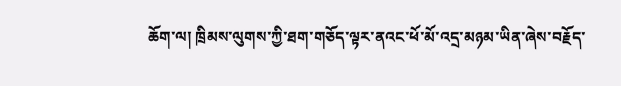ཆོག་ལ། ཁྲིམས་ལུགས་ཀྱི་ཐག་གཅོད་ལྟར་ནའང་ཕོ་མོ་འདྲ་མཉམ་ཡིན་ཞེས་བརྗོད་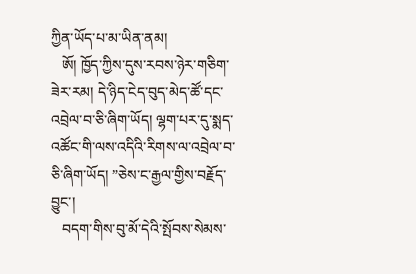ཀྱིན་ཡོད་པ་མ་ཡིན་ནམ།
   ཨོ། ཁྱོད་ཀྱིས་དུས་རབས་ཉེར་གཅིག་ཟེར་རམ། དེ་ཉིད་ངེད་བུད་མེད་ཚོ་དང་འབྲེལ་བ་ཅི་ཞིག་ཡོད། ལྷག་པར་དུ་སྨད་འཚོང་གི་ལས་འདིའི་རིགས་ལ་འབྲེལ་བ་ཅི་ཞིག་ཡོད། ”ཅེས་ང་རྒྱལ་གྱིས་བརྗོད་བྱུང་།
   བདག་གིས་བུ་མོ་དེའི་སྤོབས་སེམས་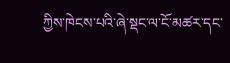ཀྱིས་ཁེངས་པའི་ཞེ་སྡང་ལ་ངོ་མཚར་དང་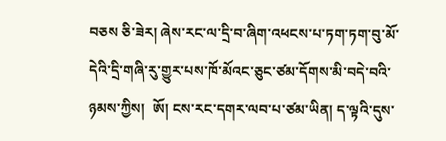བཅས ཅི་ཟེར། ཞེས་རང་ལ་དྲི་བ་ཞིག་འཕངས་པ་ཏག་ཏག་བུ་མོ་དེའི་དྲི་གཞི་རུ་གྱུར་པས་ཁོ་མོའང་ཅུང་ཙམ་དོགས་མི་བདེ་བའི་ཉམས་ཀྱིས།  ཨོ། ངས་རང་དགར་ལབ་པ་ཙམ་ཡིན། ད་ལྟའི་དུས་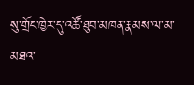སུ་གྲོང་ཁྱེར་དུ་འཚོ་ཐུབ་མཁན་རྣམས་ལ་མ་མཐའ་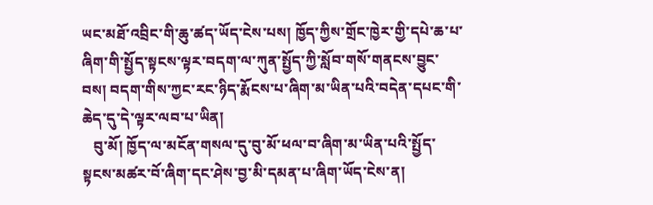ཡང་མཐོ་འབྲིང་གི་ཆུ་ཚད་ཡོད་ངེས་པས། ཁྱོད་ཀྱིས་གྲོང་ཁྱེར་གྱི་དཔེ་ཆ་པ་ཞིག་གི་སྤྱོད་སྟངས་ལྟར་བདག་ལ་ཀུན་སྤྱོད་ཀྱི་སློབ་གསོ་གནངས་བྱུང་བས། བདག་གིས་ཀྱང་རང་ཉིད་རྨོངས་པ་ཞིག་མ་ཡིན་པའི་བདེན་དཔང་གི་ཆེད་དུ་དེ་ལྟར་ལབ་པ་ཡིན།
   བུ་མོ། ཁྱོད་ལ་མངོན་གསལ་དུ་བུ་མོ་ཕལ་བ་ཞིག་མ་ཡིན་པའི་སྤྱོད་སྟངས་མཚར་བོ་ཞིག་དང་ཤེས་བྱ་མི་དམན་པ་ཞིག་ཡོད་ངེས་ན།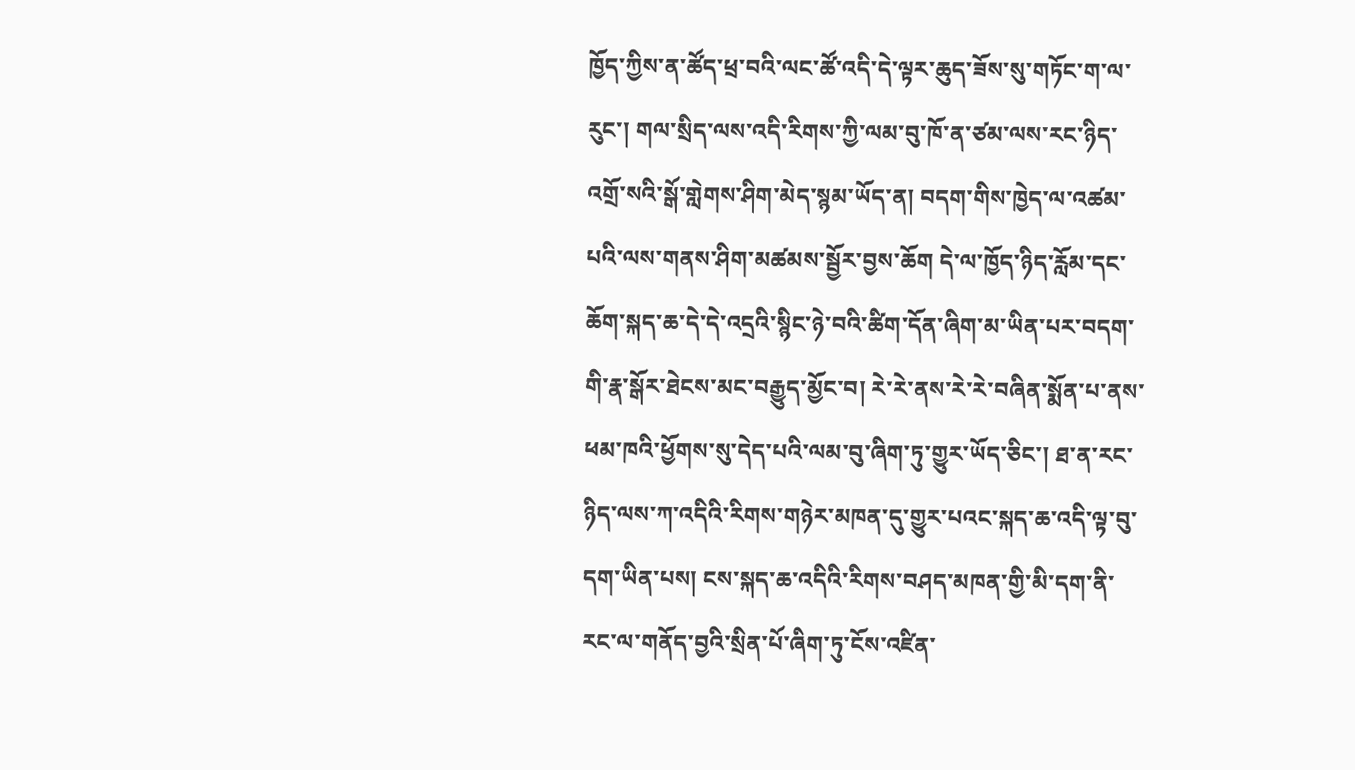ཁྱོད་ཀྱིས་ན་ཚོད་ཕྲ་བའི་ལང་ཚོ་འདི་དེ་ལྟར་ཆུད་ཟོས་སུ་གཏོང་ག་ལ་རུང་། གལ་སྲིད་ལས་འདི་རིགས་ཀྱི་ལམ་བུ་ཁོ་ན་ཙམ་ལས་རང་ཉིད་འགྲོ་སའི་སྒོ་གླེགས་ཤིག་མེད་སྙམ་ཡོད་ན། བདག་གིས་ཁྱེད་ལ་འཚམ་པའི་ལས་གནས་ཤིག་མཚམས་སྦྱོར་བྱས་ཆོག དེ་ལ་ཁྱོད་ཉིད་རློམ་དང་ཆོག་སྐད་ཆ་དེ་དེ་འདྲའི་སྙིང་ཉེ་བའི་ཚིག་དོན་ཞིག་མ་ཡིན་པར་བདག་གི་རྣ་སྒོར་ཐེངས་མང་བརྒྱུད་མྱོང་བ། རེ་རེ་ནས་རེ་རེ་བཞིན་སྨོན་པ་ནས་ཕམ་ཁའི་ཕྱོགས་སུ་དེད་པའི་ལམ་བུ་ཞིག་ཏུ་གྱུར་ཡོད་ཅིང་། ཐ་ན་རང་ཉིད་ལས་ཀ་འདིའི་རིགས་གཉེར་མཁན་དུ་གྱུར་པའང་སྐད་ཆ་འདི་ལྟ་བུ་དག་ཡིན་པས། ངས་སྐད་ཆ་འདིའི་རིགས་བཤད་མཁན་གྱི་མི་དག་ནི་རང་ལ་གནོད་བྱའི་སྲིན་པོ་ཞིག་ཏུ་ངོས་འཛིན་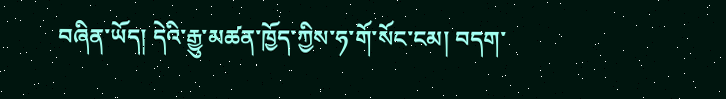བཞིན་ཡོད། དེའི་རྒྱུ་མཚན་ཁྱོད་ཀྱིས་ཧ་གོ་སོང་ངམ། བདག་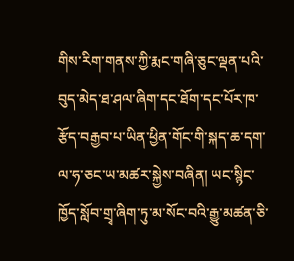གིས་རིག་གནས་ཀྱི་རྨང་གཞི་ཅུང་ལྡན་པའི་བུད་མེད་ཐ་ཤལ་ཞིག་དང་ཐོག་དང་པོར་ཁ་རྩོད་བརྒྱབ་པ་ཡིན་ཕྱིན་གོང་གི་སྐད་ཆ་དག་ལ་ཧ་ཅང་ཡ་མཚར་སྐྱེས་བཞིན། ཡང་སྙིང་ཁྱོད་སློབ་གྲྭ་ཞིག་ཏུ་མ་སོང་བའི་རྒྱུ་མཚན་ཅི་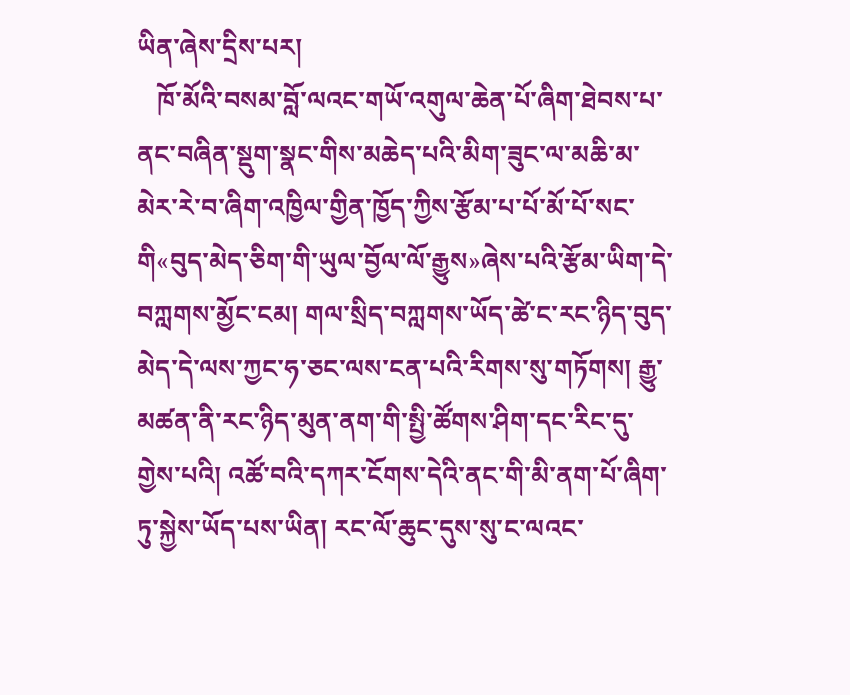ཡིན་ཞེས་དྲིས་པར།
   ཁོ་མོའི་བསམ་བློ་ལའང་གཡོ་འགུལ་ཆེན་པོ་ཞིག་ཐེབས་པ་ནང་བཞིན་སྡུག་སྣང་གིས་མཆེད་པའི་མིག་ཟུང་ལ་མཆི་མ་མེར་རེ་བ་ཞིག་འཁྱིལ་གྱིན་ཁྱོད་ཀྱིས་རྩོམ་པ་པོ་མོ་པོ་སང་གི«བུད་མེད་ཅིག་གི་ཡུལ་བྱོལ་ལོ་རྒྱུས»ཞེས་པའི་རྩོམ་ཡིག་དེ་བཀླགས་མྱོང་ངམ། གལ་སྲིད་བཀླགས་ཡོད་ཚེ་ང་རང་ཉིད་བུད་མེད་དེ་ལས་ཀྱང་ཧ་ཅང་ལས་ངན་པའི་རིགས་སུ་གཏོགས། རྒྱུ་མཚན་ནི་རང་ཉིད་མུན་ནག་གི་སྤྱི་ཚོགས་ཤིག་དང་རིང་དུ་གྱེས་པའི། འཚོ་བའི་དཀར་ངོགས་དེའི་ནང་གི་མི་ནག་པོ་ཞིག་ཏུ་སྐྱེས་ཡོད་པས་ཡིན། རང་ལོ་ཆུང་དུས་སུ་ང་ལའང་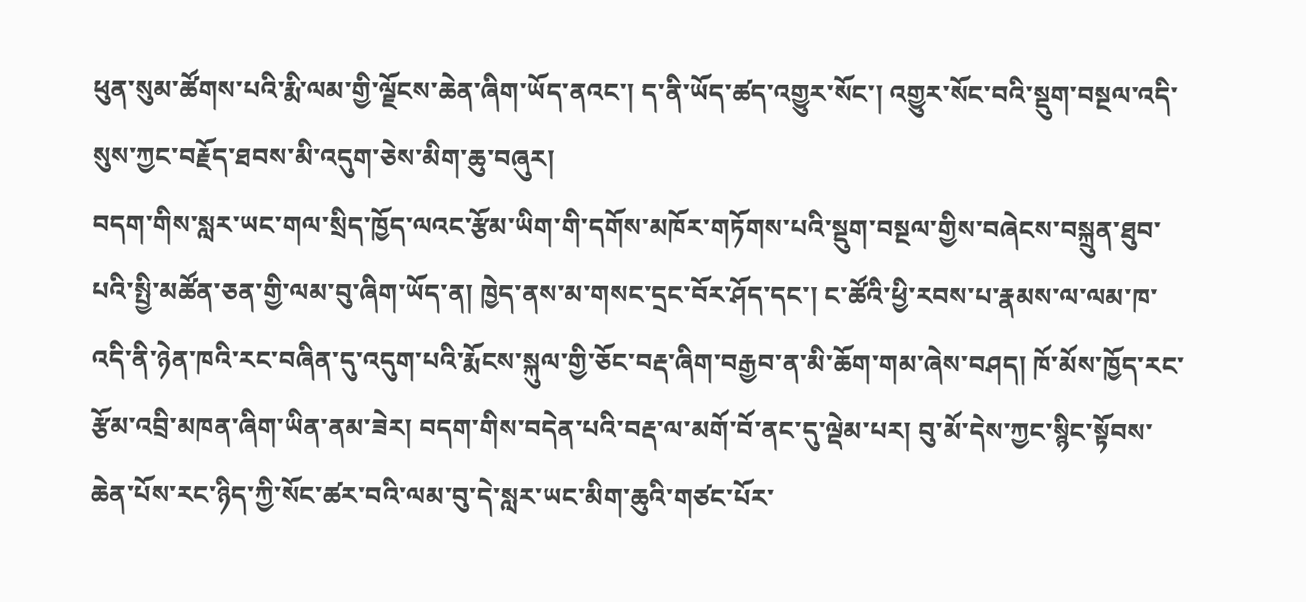ཕུན་སུམ་ཚོགས་པའི་རྨི་ལམ་གྱི་ལྗོངས་ཆེན་ཞིག་ཡོད་ནའང་། ད་ནི་ཡོད་ཚད་འགྱུར་སོང་། འགྱུར་སོང་བའི་སྡུག་བསྔལ་འདི་སུས་ཀྱང་བརྗོད་ཐབས་མི་འདུག་ཅེས་མིག་ཆུ་བཞུར།
བདག་གིས་སླར་ཡང་གལ་སྲིད་ཁྱོད་ལའང་རྩོམ་ཡིག་གི་དགོས་མཁོར་གཏོགས་པའི་སྡུག་བསྔལ་གྱིས་བཞེངས་བསྐྲུན་ཐུབ་པའི་སྤྱི་མཚོན་ཅན་གྱི་ལམ་བུ་ཞིག་ཡོད་ན། ཁྱེད་ནས་མ་གསང་དྲང་བོར་ཤོད་དང་། ང་ཚོའི་ཕྱི་རབས་པ་རྣམས་ལ་ལམ་ཁ་འདི་ནི་ཉེན་ཁའི་རང་བཞིན་དུ་འདུག་པའི་རྨོངས་སྐུལ་གྱི་ཅོང་བརྡ་ཞིག་བརྒྱབ་ན་མི་ཆོག་གམ་ཞེས་བཤད། ཁོ་མོས་ཁྱོད་རང་རྩོམ་འབྲི་མཁན་ཞིག་ཡིན་ནམ་ཟེར། བདག་གིས་བདེན་པའི་བརྡ་ལ་མགོ་བོ་ནང་དུ་ལྡེམ་པར། བུ་མོ་དེས་ཀྱང་སྙིང་སྟོབས་ཆེན་པོས་རང་ཉིད་ཀྱི་སོང་ཚར་བའི་ལམ་བུ་དེ་སླར་ཡང་མིག་ཆུའི་གཙང་པོར་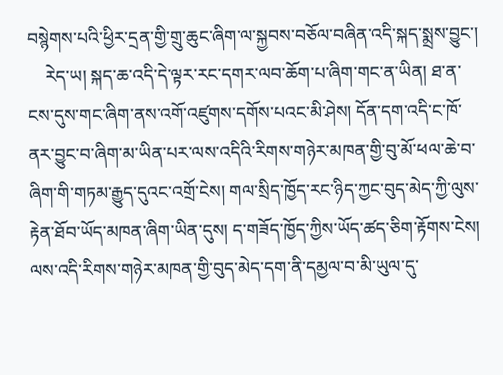བསྙེགས་པའི་ཕྱིར་དྲན་གྱི་གྲུ་ཆུང་ཞིག་ལ་སྐྱབས་བཅོལ་བཞིན་འདི་སྐད་སྨྲས་བྱུང་།
    རེད་ཡ། སྐད་ཆ་འདི་དེ་ལྟར་རང་དགར་ལབ་ཆོག་པ་ཞིག་གང་ན་ཡིན། ཐ་ན་ངས་དུས་གང་ཞིག་ནས་འགོ་འཛུགས་དགོས་པའང་མི་ཤེས། དོན་དག་འདི་ང་ཁོ་ནར་བྱུང་བ་ཞིག་མ་ཡིན་པར་ལས་འདིའི་རིགས་གཉེར་མཁན་གྱི་བུ་མོ་ཕལ་ཆེ་བ་ཞིག་གི་གཏམ་རྒྱུད་དུའང་འགྲོ་ངེས། གལ་སྲིད་ཁྱོད་རང་ཉིད་ཀྱང་བུད་མེད་ཀྱི་ལུས་རྟེན་ཐོབ་ཡོད་མཁན་ཞིག་ཡིན་དུས། ད་གཟོད་ཁྱོད་ཀྱིས་ཡོད་ཚད་ཅིག་རྟོགས་ངེས། ལས་འདི་རིགས་གཉེར་མཁན་གྱི་བུད་མེད་དག་ནི་དམྱལ་བ་མི་ཡུལ་དུ་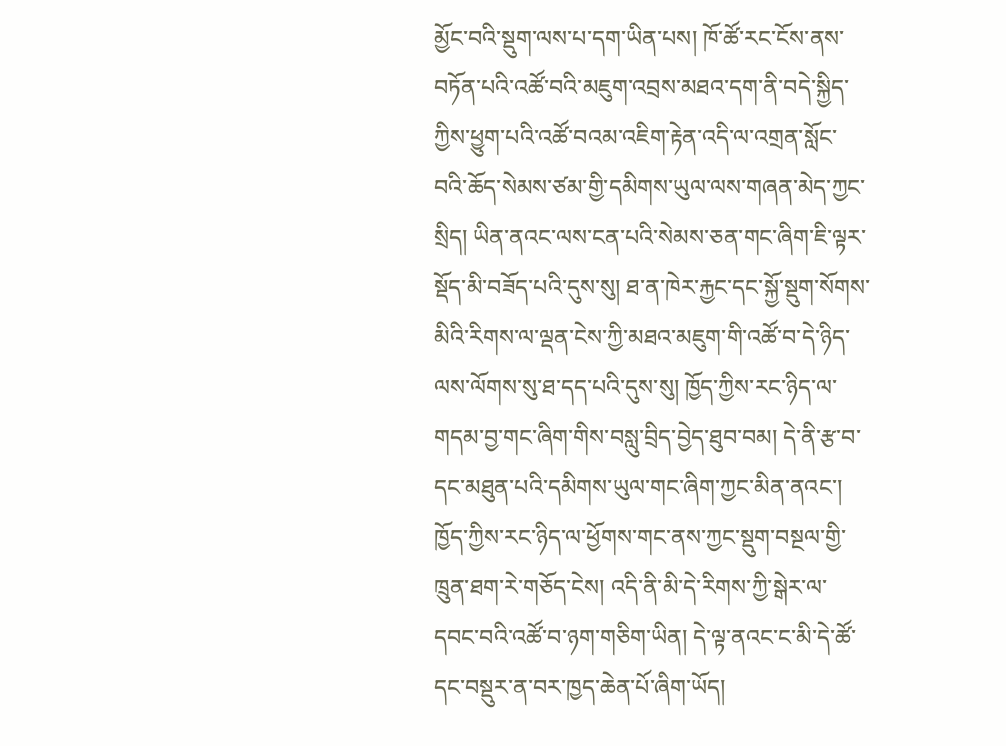མྱོང་བའི་སྡུག་ལས་པ་དག་ཡིན་པས། ཁོ་ཚོ་རང་ངོས་ནས་བཏོན་པའི་འཚོ་བའི་མཇུག་འབྲས་མཐའ་དག་ནི་བདེ་སྐྱིད་ཀྱིས་ཕྱུག་པའི་འཚོ་བའམ་འཇིག་རྟེན་འདི་ལ་འགྲན་སློང་བའི་ཆོད་སེམས་ཙམ་གྱི་དམིགས་ཡུལ་ལས་གཞན་མེད་ཀྱང་སྲིད། ཡིན་ནའང་ལས་ངན་པའི་སེམས་ཅན་གང་ཞིག་ཇི་ལྟར་སྡོད་མི་བཟོད་པའི་དུས་སུ། ཐ་ན་ཁེར་རྐྱང་དང་སྐྱོ་སྡུག་སོགས་མིའི་རིགས་ལ་ལྡན་ངེས་ཀྱི་མཐའ་མཇུག་གི་འཚོ་བ་དེ་ཉིད་ལས་ལོགས་སུ་ཐ་དད་པའི་དུས་སུ། ཁྱོད་ཀྱིས་རང་ཉིད་ལ་གདམ་བྱ་གང་ཞིག་གིས་བསླུ་བྲིད་བྱེད་ཐུབ་བམ། དེ་ནི་རྩ་བ་དང་མཐུན་པའི་དམིགས་ཡུལ་གང་ཞིག་ཀྱང་མིན་ནའང་། ཁྱོད་ཀྱིས་རང་ཉིད་ལ་ཕྱོགས་གང་ནས་ཀྱང་སྡུག་བསྔལ་གྱི་ཁྲུན་ཐག་རེ་གཅོད་ངེས། འདི་ནི་མི་དེ་རིགས་ཀྱི་སྒེར་ལ་དབང་བའི་འཚོ་བ་ཉག་གཅིག་ཡིན། དེ་ལྟ་ནའང་ང་མི་དེ་ཚོ་དང་བསྡུར་ན་བར་ཁྱད་ཆེན་པོ་ཞིག་ཡོད།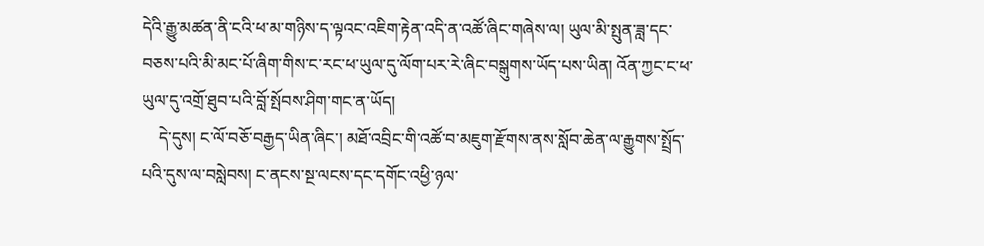དེའི་རྒྱུ་མཚན་ནི་ངའི་ཕ་མ་གཉིས་ད་ལྟའང་འཇིག་རྟེན་འདི་ན་འཚོ་ཞིང་གཞེས་ལ། ཡུལ་མི་སྤུན་ཟླ་དང་བཅས་པའི་མི་མང་པོ་ཞིག་གིས་ང་རང་ཕ་ཡུལ་དུ་ལོག་པར་རེ་ཞིང་བསྒུགས་ཡོད་པས་ཡིན། འོན་ཀྱང་ང་ཕ་ཡུལ་དུ་འགྲོ་ཐུབ་པའི་བློ་སྤོབས་ཤིག་གང་ན་ཡོད།
    དེ་དུས། ང་ལོ་བཅོ་བརྒྱད་ཡིན་ཞིང་། མཐོ་འབྲིང་གི་འཚོ་བ་མཇུག་རྫོགས་ནས་སློབ་ཆེན་ལ་རྒྱུགས་སྤྲོད་པའི་དུས་ལ་བསླེབས། ང་ནངས་སྔ་ལངས་དང་དགོང་འཕྱི་ཉལ་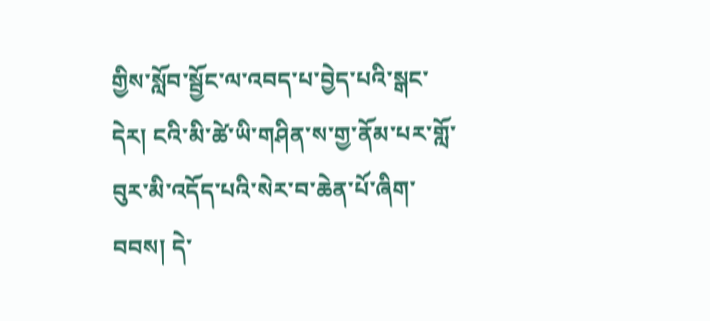གྱིས་སློབ་སྦྱོང་ལ་འབད་པ་བྱེད་པའི་སྒང་དེར། ངའི་མི་ཚེ་ཡི་གཤིན་ས་གྱ་ནོམ་པར་གློ་བུར་མི་འདོད་པའི་སེར་བ་ཆེན་པོ་ཞིག་བབས། དེ་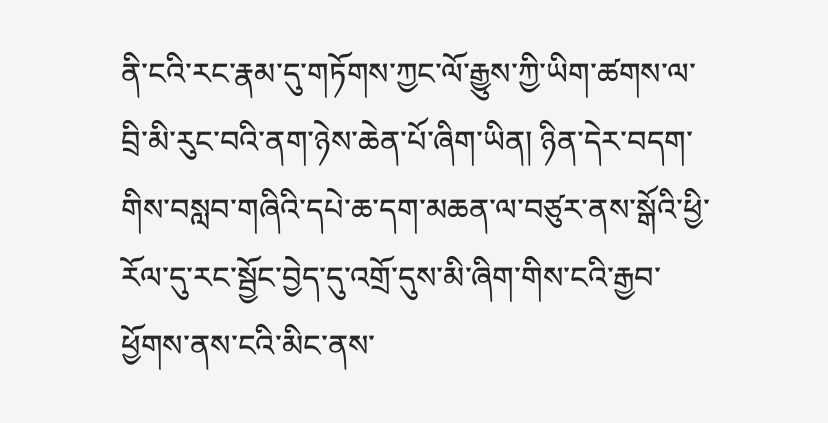ནི་ངའི་རང་རྣམ་དུ་གཏོགས་ཀྱང་ལོ་རྒྱུས་ཀྱི་ཡིག་ཚགས་ལ་བྲི་མི་རུང་བའི་ནག་ཉེས་ཆེན་པོ་ཞིག་ཡིན། ཉིན་དེར་བདག་གིས་བསླབ་གཞིའི་དཔེ་ཆ་དག་མཆན་ལ་བཙུར་ནས་སྒོའི་ཕྱི་རོལ་དུ་རང་སྦྱོང་བྱེད་དུ་འགྲོ་དུས་མི་ཞིག་གིས་ངའི་རྒྱབ་ཕྱོགས་ནས་ངའི་མིང་ནས་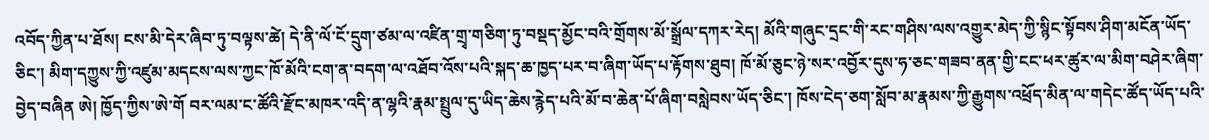འབོད་ཀྱིན་པ་ཐོས། ངས་མི་དེར་ཞིབ་ཏུ་བལྟས་ཚེ། དེ་ནི་ལོ་ངོ་དྲུག་ཙམ་ལ་འཛིན་གྲྭ་གཅིག་ཏུ་བསྡད་མྱོང་བའི་གྲོགས་མོ་སྒྲོལ་དཀར་རེད། མོའི་གཞུང་དྲང་གི་རང་གཤིས་ལས་འགྱུར་མེད་ཀྱི་སྙིང་སྟོབས་ཤིག་མངོན་ཡོད་ཅིང་། མིག་དཀྱུས་ཀྱི་འཛུམ་མདངས་ལས་ཀྱང་ཁོ་མོའི་ངག་ན་བདག་ལ་འཐོབ་འོས་པའི་སྐད་ཆ་ཁྱད་པར་བ་ཞིག་ཡོད་པ་རྟོགས་ཐུབ། ཁོ་མོ་ཅུང་ཉེ་སར་འབྱོར་དུས་ཧ་ཅང་གཟབ་ནན་གྱི་ངང་ཕར་ཚུར་ལ་མིག་བཤེར་ཞིག་བྱེད་བཞིན ཨེ། ཁྱོད་ཀྱིས་ཨེ་གོ བར་ལམ་ང་ཚོའི་རྫོང་མཁར་འདི་ན་ལྷའི་རྣམ་སྤྲུལ་དུ་ཡིད་ཆེས་རྙེད་པའི་མོ་བ་ཆེན་པོ་ཞིག་བསླེབས་ཡོད་ཅིང་། ཁོས་ངེད་ཅག་སློབ་མ་རྣམས་ཀྱི་རྒྱུགས་འཕྲོད་མིན་ལ་གདེང་ཚོད་ཡོད་པའི་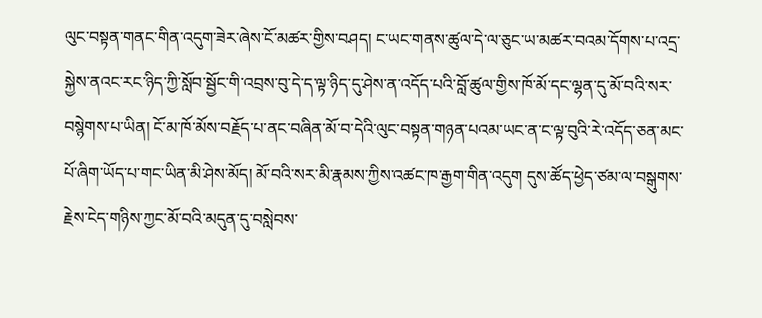ལུང་བསྟན་གནང་གིན་འདུག་ཟེར་ཞེས་ངོ་མཚར་གྱིས་བཤད། ང་ཡང་གནས་ཚུལ་དེ་ལ་ཅུང་ཡ་མཚར་བའམ་དོགས་པ་འདྲ་སྐྱེས་ནའང་རང་ཉིད་ཀྱི་སློབ་སྦྱོང་གི་འབྲས་བུ་དེ་ད་ལྟ་ཉིད་དུ་ཤེས་ན་འདོད་པའི་བློ་ཚུལ་གྱིས་ཁོ་མོ་དང་ལྷན་དུ་མོ་བའི་སར་བསྙེགས་པ་ཡིན། ངོ་མ་ཁོ་མོས་བརྗོད་པ་ནང་བཞིན་མོ་བ་དེའི་ལུང་བསྟན་གཉན་པའམ་ཡང་ན་ང་ལྟ་བུའི་རེ་འདོད་ཅན་མང་པོ་ཞིག་ཡོད་པ་གང་ཡིན་མི་ཤེས་མོད། མོ་བའི་སར་མི་རྣམས་ཀྱིས་འཚང་ཁ་རྒྱག་གིན་འདུག དུས་ཚོད་ཕྱེད་ཙམ་ལ་བསྒུགས་རྗེས་ངེད་གཉིས་ཀྱང་མོ་བའི་མདུན་དུ་བསླེབས་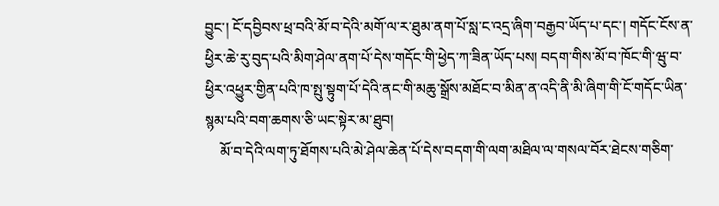བྱུང་། ངོ་དབྱིབས་ཕྲ་བའི་མོ་བ་དེའི་མགོ་ལ་ར་ཐུམ་ནག་པོ་སླ་ང་འདྲ་ཞིག་བརྒྱབ་ཡོད་པ་དང་། གདོང་ངོས་ན་ཕྱིར་ཆེ་རུ་བུད་པའི་མིག་ཤེལ་ནག་པོ་དེས་གདོང་གི་ཕྱེད་ཀ་ཟིན་ཡོད་པས། བདག་གིས་མོ་བ་ཁོང་གི་ཝུ་བ་ཕྱིར་འཕྱུར་གྱིན་པའི་ཁ་སྤུ་སྟུག་པོ་དེའི་ནང་གི་མཆུ་སྒྲོས་མཐོང་བ་མིན་ན་འདི་ནི་མི་ཞིག་གི་ངོ་གདོང་ཡིན་སྙམ་པའི་བག་ཆགས་ཅི་ཡང་སྟེར་མ་ཐུབ།
    མོ་བ་དེའི་ལག་ཏུ་ཐོགས་པའི་མེ་ཤེལ་ཆེན་པོ་དེས་བདག་གི་ལག་མཐིལ་ལ་གསལ་བོར་ཐེངས་གཅིག་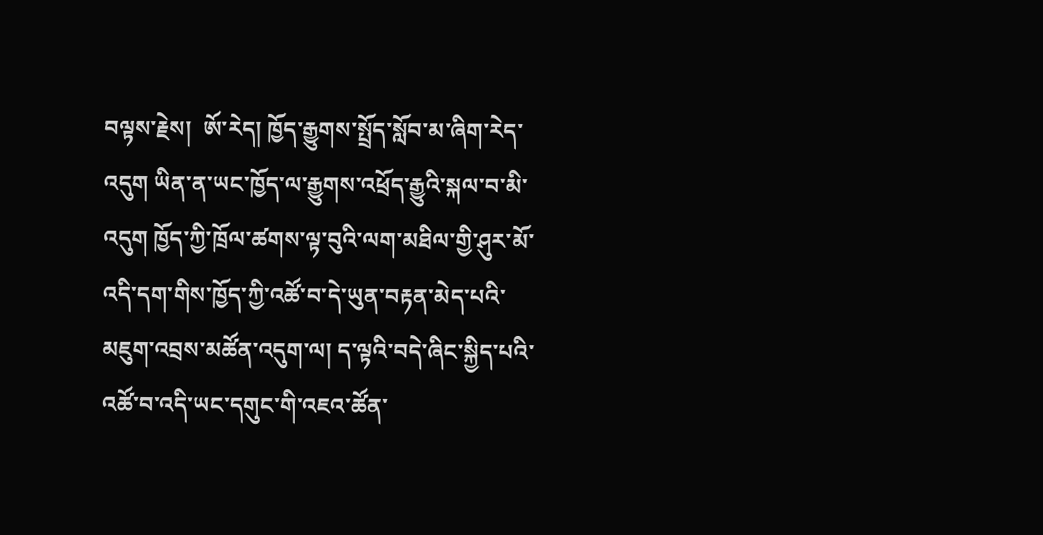བལྟས་རྗེས།  ཨོ་རེད། ཁྱོད་རྒྱུགས་སྤྲོད་སློབ་མ་ཞིག་རེད་འདུག ཡིན་ན་ཡང་ཁྱོད་ལ་རྒྱུགས་འཕྲོད་རྒྱུའི་སྐལ་བ་མི་འདུག ཁྱོད་ཀྱི་ཁྲོལ་ཚགས་ལྟ་བུའི་ལག་མཐིལ་གྱི་ཤུར་མོ་འདི་དག་གིས་ཁྱོད་ཀྱི་འཚོ་བ་དེ་ཡུན་བརྟན་མེད་པའི་མཇུག་འབྲས་མཚོན་འདུག་ལ། ད་ལྟའི་བདེ་ཞིང་སྐྱིད་པའི་འཚོ་བ་འདི་ཡང་དགུང་གི་འཇའ་ཚོན་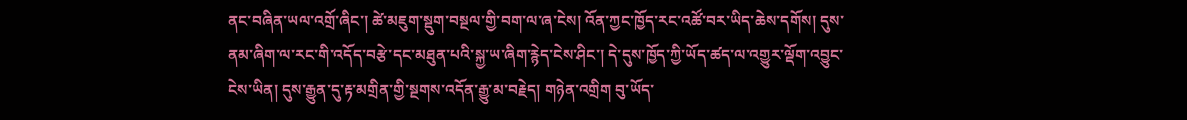ནང་བཞིན་ཡལ་འགྲོ་ཞིང་། ཚེ་མཇུག་སྡུག་བསྔལ་གྱི་བག་ལ་ཞ་ངེས། འོན་ཀྱང་ཁྱོད་རང་འཚོ་བར་ཡིད་ཆེས་དགོས། དུས་ནམ་ཞིག་ལ་རང་གི་འདོད་བརྩེ་དང་མཐུན་པའི་སྐྱ་ཡ་ཞིག་རྙེད་ངེས་ཤིང་། དེ་དུས་ཁྱོད་ཀྱི་ཡོད་ཚད་ལ་འགྱུར་ལྡོག་འབྱུང་ངེས་ཡིན། དུས་རྒྱུན་དུ་རྟ་མགྲིན་གྱི་སྔགས་འདོན་རྒྱུ་མ་བརྗེད། གཉེན་འགྲིག བུ་ཡོད་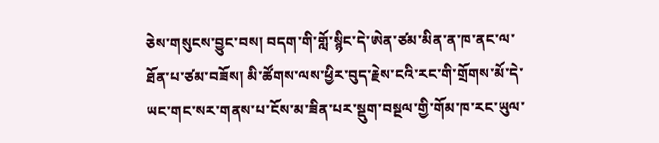ཅེས་གསུངས་བྱུང་བས། བདག་གི་གློ་སྙིང་དེ་ཨེན་ཙམ་མིན་ན་ཁ་ནང་ལ་ཐོན་པ་ཙམ་བཟོས། མི་ཚོགས་ལས་ཕྱིར་བུད་རྗེས་ངའི་རང་གི་གྲོགས་མོ་དེ་ཡང་གང་སར་གནས་པ་ངོས་མ་ཟིན་པར་སྡུག་བསྔལ་གྱི་གོམ་ཁ་རང་ཡུལ་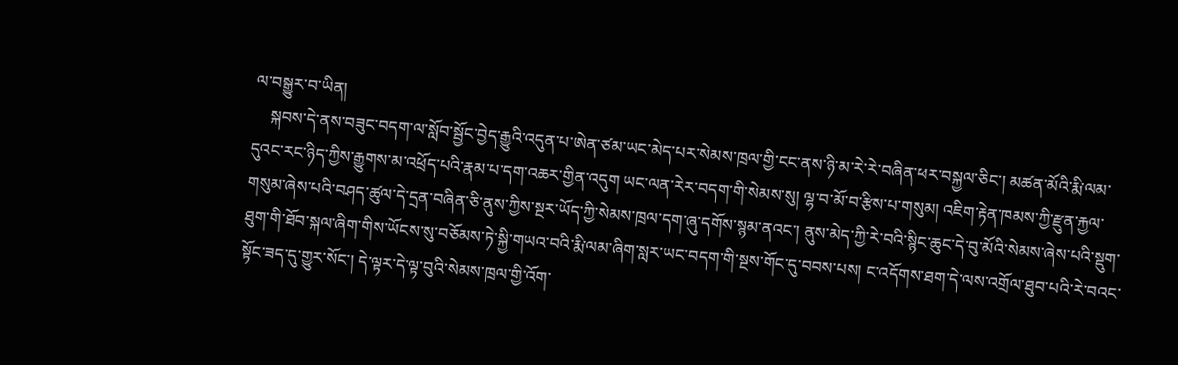ལ་བསྒྱུར་བ་ཡིན།
    སྐབས་དེ་ནས་བཟུང་བདག་ལ་སློབ་སྦྱོང་བྱེད་རྒྱུའི་འདུན་པ་ཨེན་ཙམ་ཡང་མེད་པར་སེམས་ཁྲལ་གྱི་ངང་ནས་ཉི་མ་རེ་རེ་བཞིན་ཕར་བསྐྱལ་ཅིང་། མཚན་མོའི་རྨི་ལམ་དུའང་རང་ཉིད་ཀྱིས་རྒྱུགས་མ་འཕྲོད་པའི་རྣམ་པ་དག་འཆར་གྱིན་འདུག ཡང་ལན་རེར་བདག་གི་སེམས་སུ། ལྷ་བ་མོ་བ་རྩིས་པ་གསུམ། འཇིག་རྟེན་ཁམས་ཀྱི་རྫུན་རྐྱལ་གསུམ་ཞེས་པའི་བཤད་ཚུལ་དེ་དྲན་བཞིན་ཅི་ནུས་ཀྱིས་སྔར་ཡོད་ཀྱི་སེམས་ཁྲལ་དག་ཞུ་དགོས་སྙམ་ནའང་། ནུས་མེད་ཀྱི་རེ་བའི་སྙིང་ཆུང་དེ་བུ་མོའི་སེམས་ཞེས་པའི་སྡུག་ཐུག་གི་ཐོབ་སྐལ་ཞིག་གིས་ཡོངས་སུ་བཅོམས་ཏེ་སྐྱི་གཡའ་བའི་རྨི་ལམ་ཞིག་སླར་ཡང་བདག་གི་སྔས་གོང་དུ་བབས་པས། ང་འདོགས་ཐག་དེ་ལས་འགྲོལ་ཐུབ་པའི་རེ་བའང་སྟོང་ཟད་དུ་གྱུར་སོང་། དེ་ལྟར་དེ་ལྟ་བུའི་སེམས་ཁྲལ་གྱི་འོག་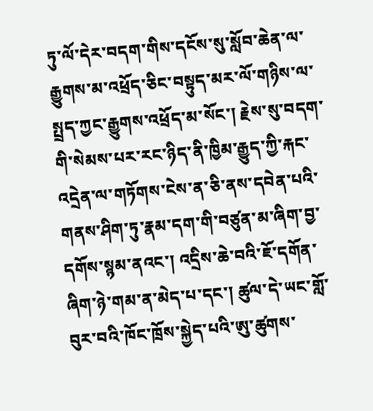ཏུ་ལོ་དེར་བདག་གིས་དངོས་སུ་སློབ་ཆེན་ལ་རྒྱུགས་མ་འཕྲོད་ཅིང་བསྟུད་མར་ལོ་གཉིས་ལ་སྤྲད་ཀྱང་རྒྱུགས་འཕྲོད་མ་སོང་། རྗེས་སུ་བདག་གི་སེམས་པར་རང་ཉིད་ནི་ཁྱིམ་རྒྱུད་ཀྱི་རྐང་འདྲེན་ལ་གཏོགས་ངེས་ན་ཅི་ནས་དབེན་པའི་གནས་ཤིག་ཏུ་རྣམ་དག་གི་བཙུན་མ་ཞིག་བྱ་དགོས་སྙམ་ནའང་། འདྲིས་ཆེ་བའི་ཇོ་དགོན་ཞིག་ཉེ་གམ་ན་མེད་པ་དང་། ཚུལ་དེ་ཡང་གློ་བུར་བའི་ཁོང་ཁྲོས་སྐྱེད་པའི་ཨུ་ཚུགས་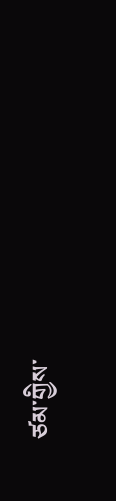ཙམ་གྱིས་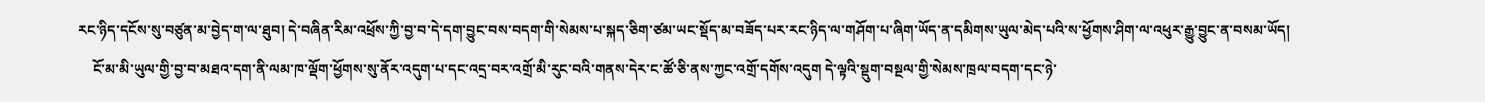རང་ཉིད་དངོས་སུ་བཙུན་མ་བྱེད་ག་ལ་ཐུབ། དེ་བཞིན་རིམ་འཕྲོས་ཀྱི་བྱ་བ་དེ་དག་བྱུང་བས་བདག་གི་སེམས་པ་སྐད་ཅིག་ཙམ་ཡང་སྡོད་མ་བཟོད་པར་རང་ཉིད་ལ་གཤོག་པ་ཞིག་ཡོད་ན་དམིགས་ཡུལ་མེད་པའི་ས་ཕྱོགས་ཤིག་ལ་འཕུར་རྒྱུ་བྱུང་ན་བསམ་ཡོད།
    ངོ་མ་མི་ཡུལ་གྱི་བྱ་བ་མཐའ་དག་ནི་ལམ་ཁ་ལྡོག་ཕྱོགས་སུ་ནོར་འདུག་པ་དང་འདྲ་བར་འགྲོ་མི་རུང་བའི་གནས་དེར་ང་ཚོ་ཅི་ནས་ཀྱང་འགྲོ་དགོས་འདུག དེ་ལྟའི་སྡུག་བསྔལ་གྱི་སེམས་ཁྲལ་བདག་དང་ཉེ་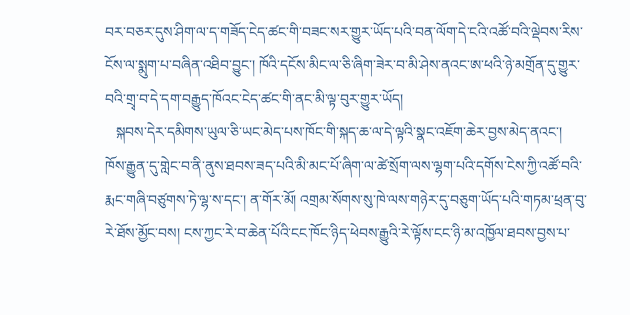བར་བཅར་དུས་ཤིག་ལ་ད་གཟོད་ངེད་ཚང་གི་བཟང་སར་གྱུར་ཡོད་པའི་བན་ལོག་དེ་ངའི་འཚོ་བའི་ལྡེབས་རིས་ངོས་ལ་སྨུག་པ་བཞིན་འཐིབ་བྱུང་། ཁོའི་དངོས་མིང་ལ་ཅི་ཞིག་ཟེར་བ་མི་ཤེས་ནའང་ཨ་ཕའི་ཉེ་མགྲོན་དུ་གྱུར་བའི་གྲྭ་བ་དེ་དག་བརྒྱུད་ཁོའང་ངེད་ཚང་གི་ནང་མི་ལྟ་བུར་གྱུར་ཡོད།
   སྐབས་དེར་དམིགས་ཡུལ་ཅི་ཡང་མེད་པས་ཁོང་གི་སྐད་ཆ་ལ་དེ་ལྟའི་སྣང་འཇོག་ཆེར་བྱས་མེད་ནའང་། ཁོས་རྒྱུན་དུ་གླེང་བ་ནི་ནུས་ཐབས་ཟད་པའི་མི་མང་པོ་ཞིག་ལ་ཚེ་སྲོག་ལས་ལྷག་པའི་དགོས་ངེས་ཀྱི་འཚོ་བའི་རྨང་གཞི་བཙུགས་ཏེ་ལྷ་ས་དང་། ན་གོར་མོ། འགྲམ་སོགས་སུ་ཁེ་ལས་གཉེར་དུ་བཅུག་ཡོད་པའི་གཏམ་ཕྲན་བུ་རེ་ཐོས་མྱོང་བས། ངས་ཀྱང་རེ་བ་ཆེན་པོའི་ངང་ཁོང་ཉིད་ཕེབས་རྒྱུའི་རེ་ལྟོས་ངང་ཉི་མ་འཁྱོལ་ཐབས་བྱས་པ་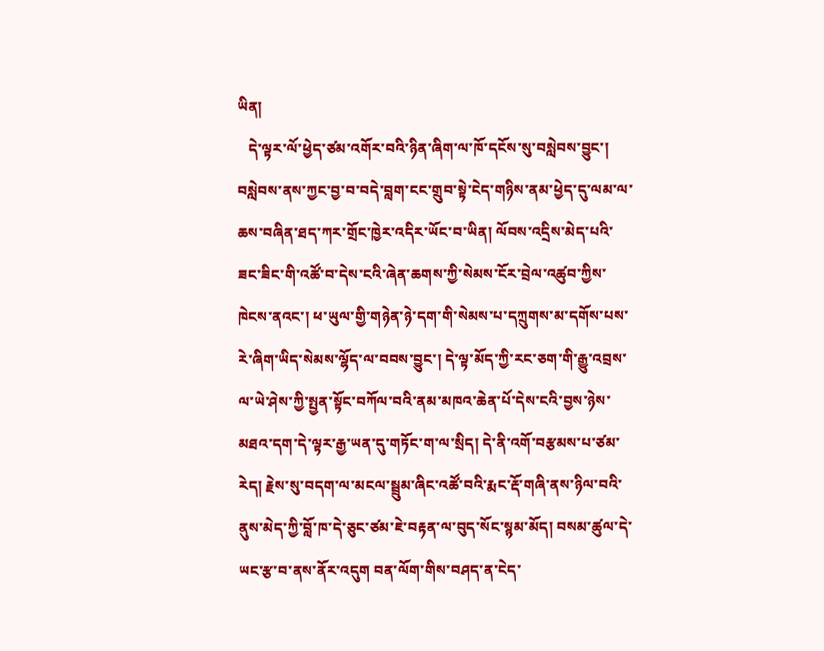ཡིན།
   དེ་ལྟར་ལོ་ཕྱེད་ཙམ་འགོར་བའི་ཉིན་ཞིག་ལ་ཁོ་དངོས་སུ་བསླེབས་བྱུང་། བསླེབས་ནས་ཀྱང་བྱ་བ་བདེ་བླག་ངང་གྲུབ་སྟེ་ངེད་གཉིས་ནམ་ཕྱེད་དུ་ལམ་ལ་ཆས་བཞིན་ཐད་ཀར་གྲོང་ཁྱེར་འདིར་ཡོང་བ་ཡིན། ལོབས་འདྲིས་མེད་པའི་ཟང་ཟིང་གི་འཚོ་བ་དེས་ངའི་ཞེན་ཆགས་ཀྱི་སེམས་ངོར་བྲེལ་འཚུབ་ཀྱིས་ཁེངས་ནའང་། ཕ་ཡུལ་གྱི་གཉེན་ཉེ་དག་གི་སེམས་པ་དཀྲུགས་མ་དགོས་པས་རེ་ཞིག་ཡིད་སེམས་ལྷོད་ལ་བབས་བྱུང་། དེ་ལྟ་མོད་ཀྱི་རང་ཅག་གི་རྒྱུ་འབྲས་ལ་ཡེ་ཤེས་ཀྱི་སྤྱན་སྟོང་བཀོལ་བའི་ནམ་མཁའ་ཆེན་པོ་དེས་ངའི་བྱས་ཉེས་མཐའ་དག་དེ་ལྟར་རྒྱ་ཡན་དུ་གཏོང་ག་ལ་སྲིད། དེ་ནི་འགོ་བརྩམས་པ་ཙམ་རེད། རྗེས་སུ་བདག་ལ་མངལ་སྦྲུམ་ཞིང་འཚོ་བའི་རྨང་རྡོ་གཞི་ནས་ཉིལ་བའི་ནུས་མེད་ཀྱི་བློ་ཁ་དེ་ཅུང་ཙམ་ཇེ་བརྟན་ལ་བུད་སོང་སྙམ་མོད། བསམ་ཚུལ་དེ་ཡང་རྩ་བ་ནས་ནོར་འདུག བན་ལོག་གིས་བཤད་ན་ངེད་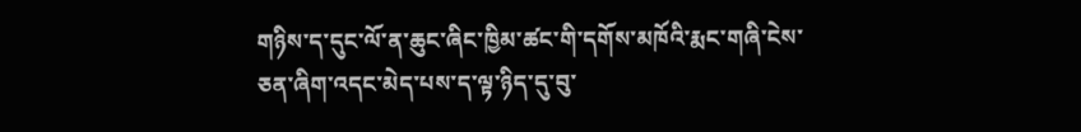གཉིས་ད་དུང་ལོ་ན་ཆུང་ཞིང་ཁྱིམ་ཚང་གི་དགོས་མཁོའི་རྨང་གཞི་ངེས་ཅན་ཞིག་འདང་མེད་པས་ད་ལྟ་ཉིད་དུ་བུ་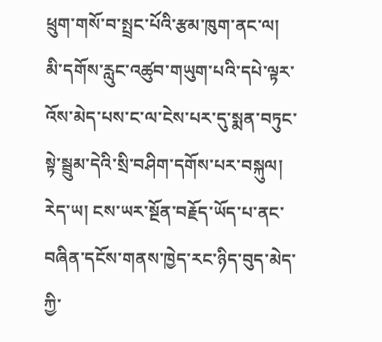ཕྲུག་གསོ་བ་སྤྲང་པོའི་རྩམ་ཁུག་ནང་ལ། མི་དགོས་རླུང་འཚུབ་གཡུག་པའི་དཔེ་ལྟར་འོས་མེད་པས་ང་ལ་ངེས་པར་དུ་སྨན་བཏུང་སྟེ་སྦྲུམ་དེའི་སྲི་བཤིག་དགོས་པར་བསྐུལ།
རེད་ཡ། ངས་ཡར་སྔོན་བརྗོད་ཡོད་པ་ནང་བཞིན་དངོས་གནས་ཁྱེད་རང་ཉིད་བུད་མེད་ཀྱི་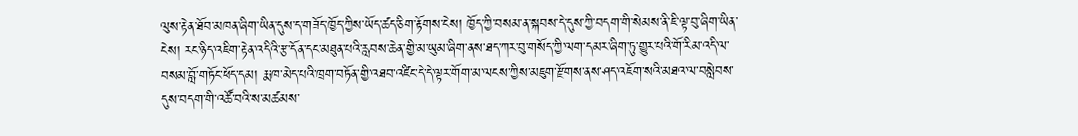ལུས་རྟེན་ཐོབ་མཁན་ཞིག་ཡིན་དུས་ད་གཟོད་ཁྱོད་ཀྱིས་ཡོད་ཚད་ཅིག་རྟོགས་ངེས། ཁྱོད་ཀྱི་བསམ་ན་སྐབས་དེ་དུས་ཀྱི་བདག་གི་སེམས་ནི་ཇི་ལྟ་བུ་ཞིག་ཡིན་ངེས། རང་ཉིད་འཇིག་རྟེན་འདིའི་རྩ་དོན་དང་མཐུན་པའི་རླབས་ཆེན་གྱི་མ་ཡུམ་ཞིག་ནས་ཐད་ཀར་བུ་གསོད་ཀྱི་ལག་དམར་ཞིག་ཏུ་གྱུར་པའི་གོ་རིམ་འདི་ལ་བསམ་བློ་གཏོང་ཕོད་དམ། རྨ་ཁ་མེད་པའི་ཁྲག་བཏོན་གྱི་འཐབ་འཛིང་དེ་དེ་ལྟར་གོག་མ་ལངས་ཀྱིས་མཇུག་རྫོགས་ནས་ཤད་འཇོག་སའི་མཐའ་ལ་བསླེབས་དུས་བདག་གི་འཚོ་བའི་ས་མཚམས་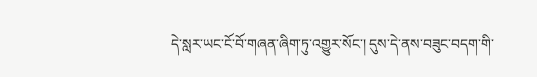དེ་སླར་ཡང་ངོ་བོ་གཞན་ཞིག་ཏུ་འགྱུར་སོང་། དུས་དེ་ནས་བཟུང་བདག་གི་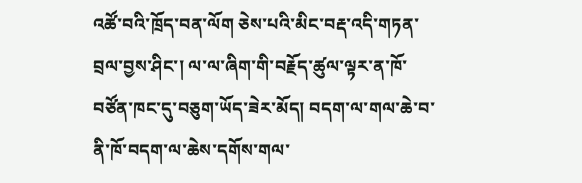འཚོ་བའི་ཁྲོད་བན་ལོག ཅེས་པའི་མིང་བརྡ་འདི་གཏན་བྲལ་བྱས་ཤིང་། ལ་ལ་ཞིག་གི་བརྗོད་ཚུལ་ལྟར་ན་ཁོ་བཙོན་ཁང་དུ་བཅུག་ཡོད་ཟེར་མོད། བདག་ལ་གལ་ཆེ་བ་ནི་ཁོ་བདག་ལ་ཆེས་དགོས་གལ་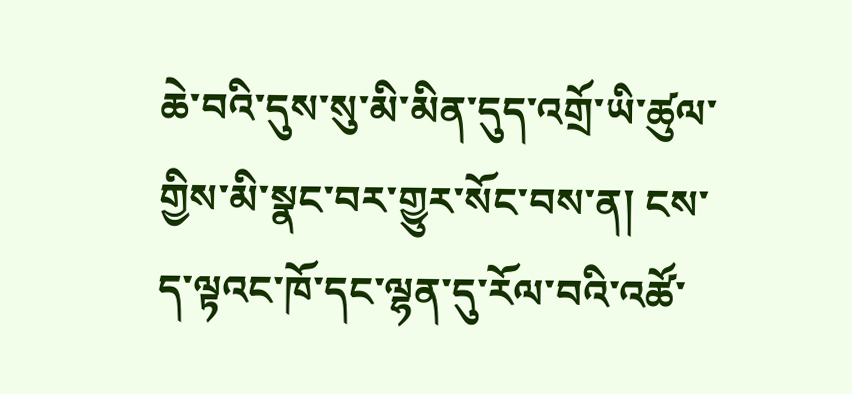ཆེ་བའི་དུས་སུ་མི་མིན་དུད་འགྲོ་ཡི་ཚུལ་གྱིས་མི་སྣང་བར་གྱུར་སོང་བས་ན། ངས་ད་ལྟའང་ཁོ་དང་ལྷན་དུ་རོལ་བའི་འཚོ་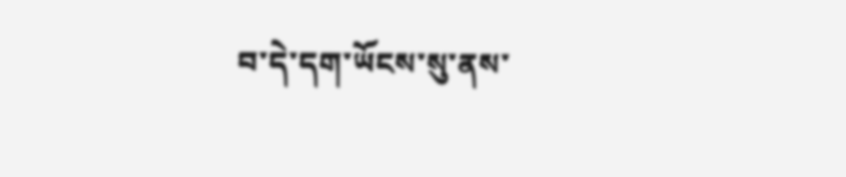བ་དེ་དག་ཡོངས་སུ་ནས་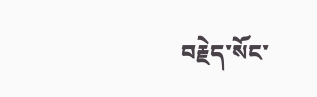བརྗེད་སོང་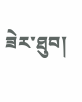ཟེར་ཐུབ།